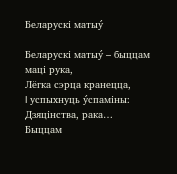Беларускi матыý

Беларускi матыý – быццам мацi рука,
Лёгка сэрца кранецца,
I успыхнуць ýспамiны:
Дзяцiнства, рака…
Быццам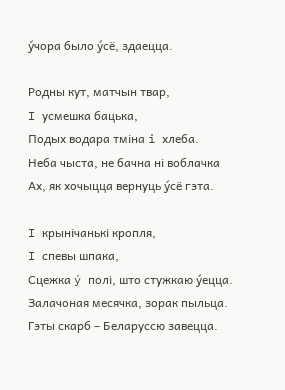ýчора было ýсё, здаецца.

Родны кут, матчын твар,
I усмешка бацька,
Подых водара тмiна i хлеба.
Неба чыста, не бачна нi воблачка
Ах, як хочыцца вернуць ýсё гэта.

I крынiчанькi кропля,
I спевы шпака,
Сцежка ý полi, што стужкаю ýецца.
Залачоная месячка, зорак пыльца.
Гэты скарб – Беларуссю завецца.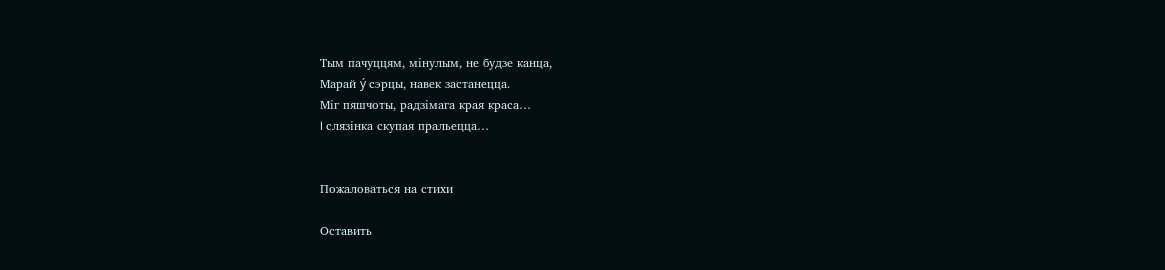Тым пачуццям, мiнулым, не будзе канца,
Марай ý сэрцы, навек застанецца.
Мiг пяшчоты, радзiмага края краса…
I слязiнка скупая пральецца…


Пожаловаться на стихи

Оставить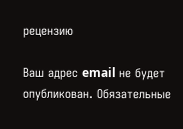рецензию

Ваш адрес email не будет опубликован. Обязательные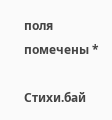поля помечены *

Стихи.бай